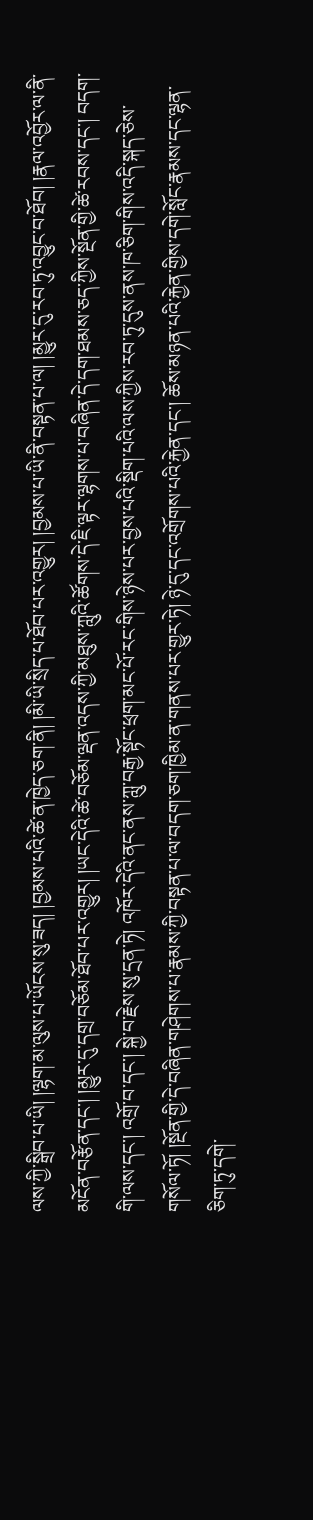ལས་ཀྱི་སྒྲིབ་པ་ཡི། །ལྷག་མ་ལུས་པ་ཡོངས་སུ་ཟད། །བྱམས་པའི་ཚེ་ན་ཁྱེད་ཅག་ནི། །མི་ཡི་སྲིད་པ་ཐོབ་པར་འགྱུར། །བྱམས་པ་ཡི་ནི་བསྟན་པ་ལ། །མྱུར་དུ་རབ་ཏུ་འབྱུང་བ་ཐོབ། །རྣལ་འབྱོར་ལ་ནི་མངོན་བརྩོན་དང་། །མྱུར་དུ་དགྲ་བཅོམ་ཐོབ་པར་འགྱུར། །ཡང་དེའི་ཚེ་བཅོམ་ལྡན་འདས་ཀྱི་མཐུས་ཀླུའི་ཚོགས་དེ་ཇི་ལྟར་ལྷགས་པ་བཞིན་དེ་དག་ཐམས་ཅད་ཀྱིས་སྔོན་གྱི་ཚེ་རབས་དང་། བདག་གི་ལས་དང་། འགྲོ་བ་དང་། སྐྱེ་བ་རྗེས་སུ་དྲན་ཏེ། འཁོར་དེའི་ནང་ནས་ཀླུ་བརྒྱ་སྟོང་ཕྲག་མང་པོ་རང་གིས་ཉེས་པར་བྱས་པའི་སྡིག་པའི་ལས་ཀྱིས་རབ་ཏུ་དུས་ནས་ཁ་ཅིག་གིས་འདི་སྐད་ཅེས་གསོལ་ཏོ། །སྔོན་གྱི་དེ་བཞིན་གཤེགས་པ་རྣམས་ཀྱི་བསྟན་པ་ལ་བདག་ཅག་ཁྱིམ་ན་གནས་པར་གྱུར་ཏེ། ཉེ་དུ་དང་འགྲོགས་པའི་རྐྱེན་དང་། ཆོས་མཉན་པའི་རྐྱེན་གྱིས་དགེ་སློང་རྣམས་དང་ལྷན་ཅིག་ཏུ་དགེ་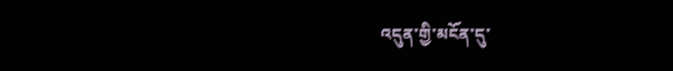འདུན་གྱི་མངོན་དུ་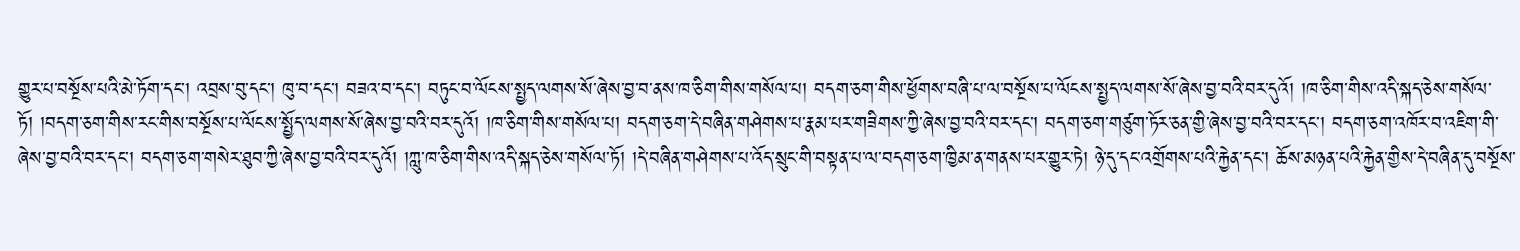གྱུར་པ་བསྔོས་པའི་མེ་ཏོག་དང་། འབྲས་བུ་དང་། ཁུ་བ་དང་། བཟའ་བ་དང་། བཏུང་བ་ལོངས་སྤྱད་ལགས་སོ་ཞེས་བྱ་བ་ནས་ཁ་ཅིག་གིས་གསོལ་པ། བདག་ཅག་གིས་ཕྱོགས་བཞི་པ་ལ་བསྔོས་པ་ལོངས་སྤྱད་ལགས་སོ་ཞེས་བྱ་བའི་བར་དུའོ། །ཁ་ཅིག་གིས་འདི་སྐད་ཅེས་གསོལ་ཏོ། །བདག་ཅག་གིས་རང་གིས་བསྔོས་པ་ལོངས་སྤྱོད་ལགས་སོ་ཞེས་བྱ་བའི་བར་དུའོ། །ཁ་ཅིག་གིས་གསོལ་པ། བདག་ཅག་དེ་བཞིན་གཤེགས་པ་རྣམ་པར་གཟིགས་ཀྱི་ཞེས་བྱ་བའི་བར་དང་། བདག་ཅག་གཙུག་ཏོར་ཅན་གྱི་ཞེས་བྱ་བའི་བར་དང་། བདག་ཅག་འཁོར་བ་འཇིག་གི་ཞེས་བྱ་བའི་བར་དང་། བདག་ཅག་གསེར་ཐུབ་ཀྱི་ཞེས་བྱ་བའི་བར་དུའོ། །ཀླུ་ཁ་ཅིག་གིས་འདི་སྐད་ཅེས་གསོལ་ཏོ། །དེ་བཞིན་གཤེགས་པ་འོད་སྲུང་གི་བསྟན་པ་ལ་བདག་ཅག་ཁྱིམ་ན་གནས་པར་གྱུར་ཏེ། ཉེ་དུ་དང་འགྲོགས་པའི་རྐྱེན་དང་། ཆོས་མཉན་པའི་རྐྱེན་གྱིས་དེ་བཞིན་དུ་བསྔོས་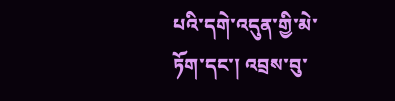པའི་དགེ་འདུན་གྱི་མེ་ཏོག་དང་། འབྲས་བུ་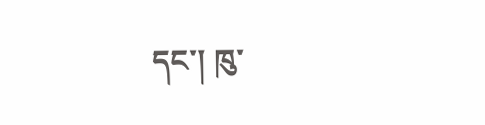དང་། ཁུ་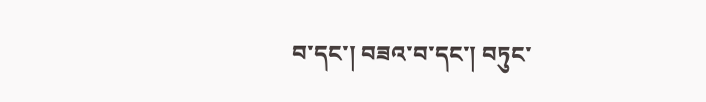བ་དང་། བཟའ་བ་དང་། བཏུང་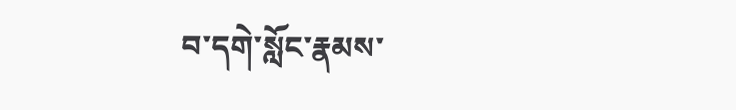བ་དགེ་སློང་རྣམས་